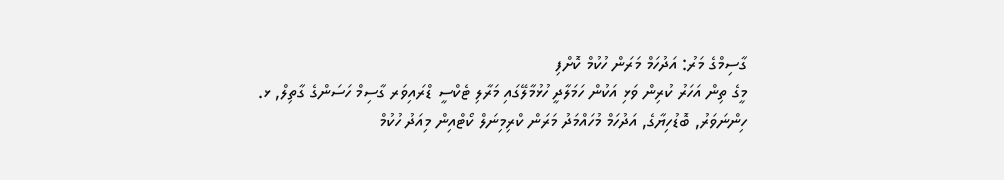ގާސިމްގެ މަރު: އަދުހަމް މަރަން ހުކުމް ކޮށްފި
މީގެ ތިން އަހަރު ކުރިން ވަޅި އަކުން ހަމަލާދީ ހުޅުމާލޭގައި މަރާލި ޓެކްސީ ޑްރައިވަރ ގާސިމް ހަސަންގެ ގާތިލް, ޅ. ހިންނަވަރު, ބޮޑުހިޔާގެ, އަދުހަމް މުހައްމަދު މަރަން ކްރިމިނަލް ކޯޓްއިން މިއަދު ހުކުމް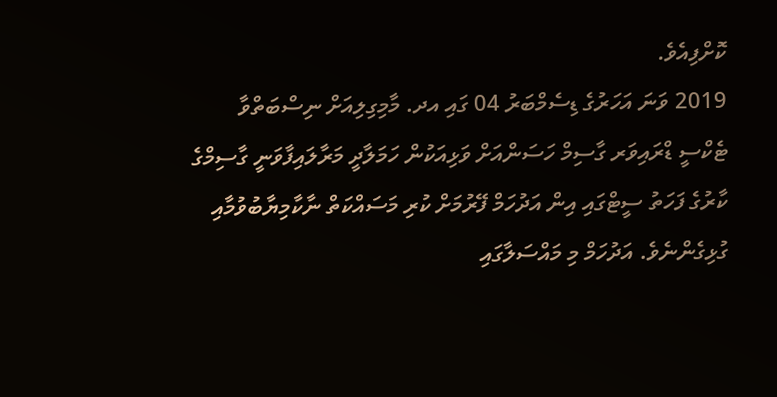ކޮށްފިއެވެ.
2019 ވަނަ އަހަރުގެ ޑިސެމްބަރު 04 ގައި އދ. މާމިގިލިއަށް ނިސްބަތްވާ ޓެކްސީ ޑްރައިވަރ ގާސިމް ހަސަންއަށް ވަޅިއަކުން ހަމަލާދީ މަރާލައިފާވަނީ ގާސިމްގެ ކާރުގެ ފަހަތު ސީޓްގައި އިން އަދުހަމް ފޭރުމަށް ކުރި މަސައްކަތް ނާކާމިޔާބުވުމާއި ގުޅިގެންނެވެ. އަދުހަމް މި މައްސަލާގައި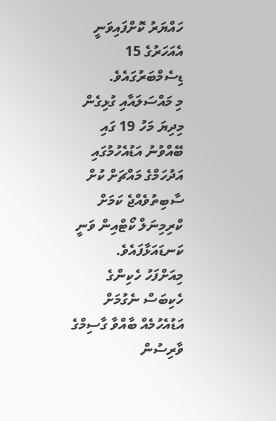ހައްޔަރު ކޮށްފައިވަނީ އެއަހަރުގެ 15 ޑިސެމްބަރުގައެވެ.
މި މައްސަލައާއި ގުޅިގެން މިދިޔަ މަހު 19 ގައި ބޭއްވުނު އަޑުއެހުމުގައި އަދުހަމްގެ މައްޗަށް ކުށް ސާބިތުވެއްޖެ ކަމަށް ކްރިމިނަލް ކޯޓްއިން ވަނީ ކަނޑައަޅާފައެވެ.
މިއަށްފަހު ހެކިންގެ ހެކިބަސް ނެގުމަށް އަޑުއެހުމެއް ބާއްވާ ގާސިމްގެ ވާރިސުން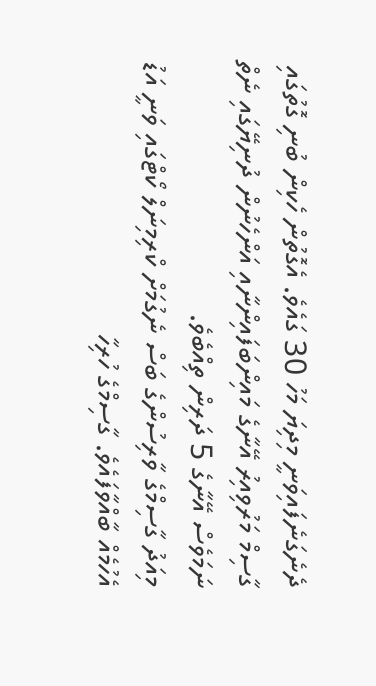ދެނެގަނެފައިވަނީ މިދިޔަ މަހު 30 ގައެވެ. އެގޮތުން ހެކިން ބުނި ގޮތުގައި ގާސިމް މަރުވިއިރު އޭނާގެ މައިންބަފައިންނާއި އަންހެނުން ދުނިޔޭގައި ނެތް ނަމަވެސް އޭނާގެ 5 ދަރިން ތިއްބެވެ.
މިއަދު ގާސިމްގެ ވާރިސުންގެ ބަސް ނެގުމަށް ކްރިމިނަލް ކޯޓްގައި ވަނީ އަޑު އެހުމެއް ބާއްވާފައެވެ. ގާސިމްގެ ހުރިހާ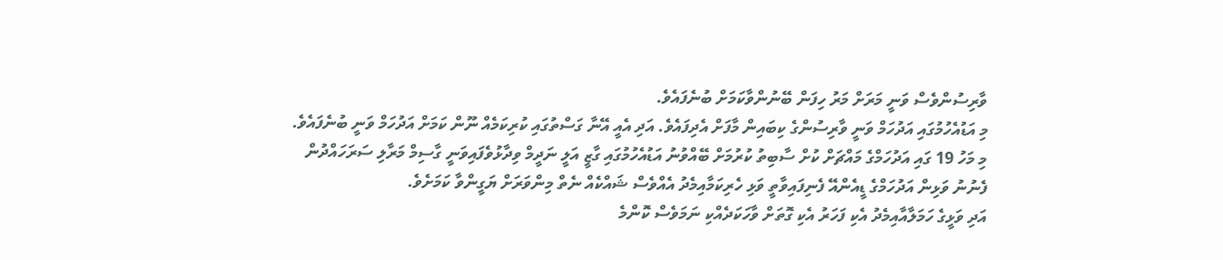ވާރިސުންވެސް ވަނީ މަރަށް މަރު ހިފަން ބޭނުންވާކަމަށް ބުނެފައެވެ.
މި އަޑުއެހުމުގައި އަދުހަމް ވަނީ ވާރިސުންގެ ކިބައިން މާފަށް އެދިފައެވެ. އަދި އެއީ އޭނާ ގަސްތުގައި ކުރިކަމެއް ނޫން ކަމަށް އަދުހަމް ވަނީ ބުނެފައެވެ.
މި މަހު 19 ގައި އަދުހަމްގެ މައްޗަށް ކުށް ސާބިތު ކުރުމަށް ބޭއްވުނު އަޑުއެހުމުގައި ގާޒީ އަލީ ނަދީމް ވިދާޅުވެފައިވަނީ ގާސިމް މަރާލި ސަރަހައްދުން ފެނުނު ވަޅިން އަދުހަމްގެ ޑީއެންއޭ ފެނިފައިވާތީ ވަޅި ހެރިކަމާއިމެދު އެއްވެސް ޝައްކެއް ނެތް މިންވަރަށް ޔަގީންވާ ކަމަށެވެ.
އަދި ވަޅީގެ ހަމަލާއާއިމެދު އެކި ފަހަރު އެކި ގޮތަށް ވާހަކަދެއްކި ނަމަވެސް ކޮންމެ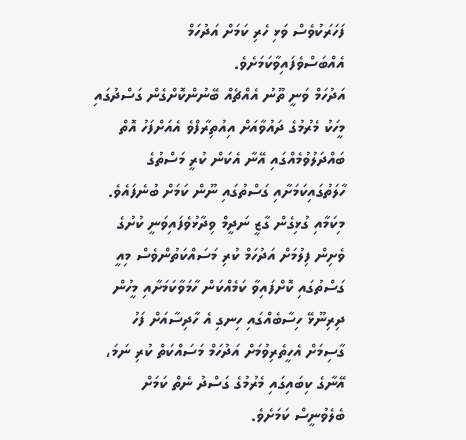ފަހަރަކުވެސް ވަޅި ހެރި ކަމަށް އަދުހަމް އެއްބަސްވެފައިވާކަމަށެވެ.
އަދުހަމް ވަނީ ތޫނު އެއްޗެއް ބޭނުންކޮށްގެން ގަސްދުގައި މީހަކު މެރުމުގެ ދައުވާއަށް އިއުތިރާފްވެ އެއަށްފަހު އޮތް ބައްދަލުވުމެއްގައި އޭނާ އެކަން ކުރީ މަސްތުގެ ހާލަތުގައިކަމަށާއި ގަސްތުގައި ނޫން ކަމަށް ބުނެފައެވެ.
މިކަމާއި ގުޅިގެން ގާޒީ ނަދީމް ވިދާޅުވެފައިވަނީ ކުށުގެ ވެށިން ފިލުމަށް އަދުހަމް ކުރި މަސައްކަތުންވެސް މިއީ ގަސްތުގައި ކޮށްފައިވާ ކަމެއްކަން ހާމަވާކަމަށާއި މީހުން ދިރިނޫޅޭ ހިސާބެއްގައި ހިނގި އެ ހާދިސާއަށް ފަހު ގާސިމަށް އެހީތެރިވުމަށް އަދުހަމް މަސައްކަތް ކުރި ނަމަ، އޭނާގެ ކިބައިގައި މެރުމުގެ ގަސްދު ނެތް ކަމަށް ބެލެވުނީސް ކަމަށެވެ.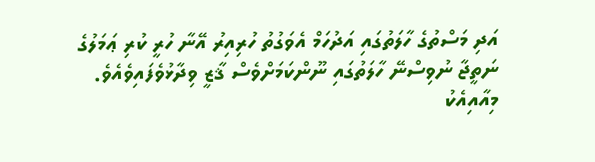އަދި މަސްތުގެ ހާލަތުގައި އަދުހަމް އެވަގުތު ހުރިއިރު އޭނާ ހުރީ ކުރި ޢަމަލުގެ ނަތީޖާ ނުވިސްނޭ ހާލަތުގައި ނޫންކަމަށްވެސް ޤާޒީ ވިދާޅުވެފައިވެއެވެ.
މިއާއިއެކު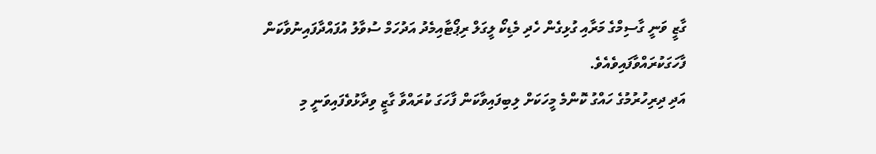ގާޒީ ވަނީ ގާސިމްގެ މަރާއި ގުޅިގެން ހެދި މެޑިކޯ ލީގަލް ރިޕޯޓާއިމެދު އަދުހަމް ސުވާލު އުފައްދާފައިނުވާކަން ފާހަގަކުރައްވާފައިވެއެވެ.
އަދި ދިރިހުރުމުގެ ހައްގު ކޮންމެ މީހަކަށް ލިބިފައިވާކަން ފާހަގަ ކުރައްވާ ގާޒީ ވިދާޅުވެފައިވަނީ މި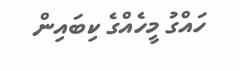ހައްގު މީހެއްގެ ކިބައިން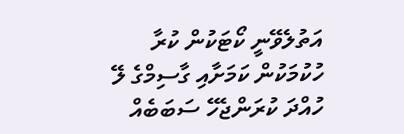އަތުލެވޭނީ ކޯޓަކުން ކުރާ ހުކުމަކުން ކަމަށާއި ގާސިމްގެ ލޭ ހުއްދަ ކުރަންޖެހޭ ސަބަބެއް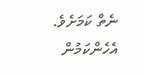ނެތް ކަމަށެވެ. އެހެންކަމުން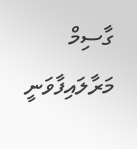ގާސިމް މަރާލައިފާވަނީ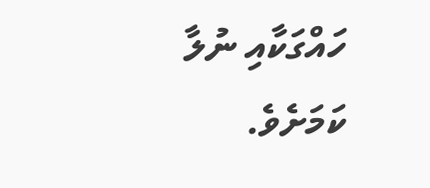ހައްގަކާއި ނުލާ ކަމަށެވެ.